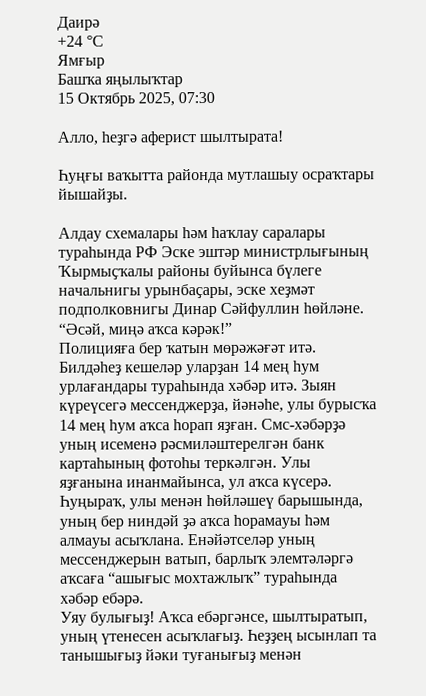Даирә
+24 °С
Ямғыр
Башҡа яңылыҡтар
15 Октябрь 2025, 07:30

Алло, һеҙгә аферист шылтырата!

Һуңғы ваҡытта районда мутлашыу осраҡтары йышайҙы.

Алдау схемалары һәм һаҡлау саралары тураһында РФ Эске эштәр министрлығының Ҡырмыҫҡалы районы буйынса бүлеге начальнигы урынбаҫары, эске хеҙмәт подполковнигы Динар Сәйфуллин һөйләне.
“Әсәй, миңә аҡса кәрәк!”
Полицияға бер ҡатын мөрәжәғәт итә. Билдәһеҙ кешеләр уларҙан 14 мең һум урлағандары тураһында хәбәр итә. Зыян күреүсегә мессенджерҙа, йәнәһе, улы бурысҡа 14 мең һум аҡса һорап яҙған. Смс-хәбәрҙә уның исеменә рәсмиләштерелгән банк картаһының фотоһы теркәлгән. Улы яҙғанына инанмайынса, ул аҡса күсерә. Һуңыраҡ, улы менән һөйләшеү барышында, уның бер ниндәй ҙә аҡса һорамауы һәм алмауы асыҡлана. Енәйәтселәр уның мессенджерын ватып, барлыҡ элемтәләргә аҡсаға “ашығыс мохтажлыҡ” тураһында хәбәр ебәрә.
Уяу булығыҙ! Аҡса ебәргәнсе, шылтыратып, уның үтенесен асыҡлағыҙ. Һеҙҙең ысынлап та танышығыҙ йәки туғанығыҙ менән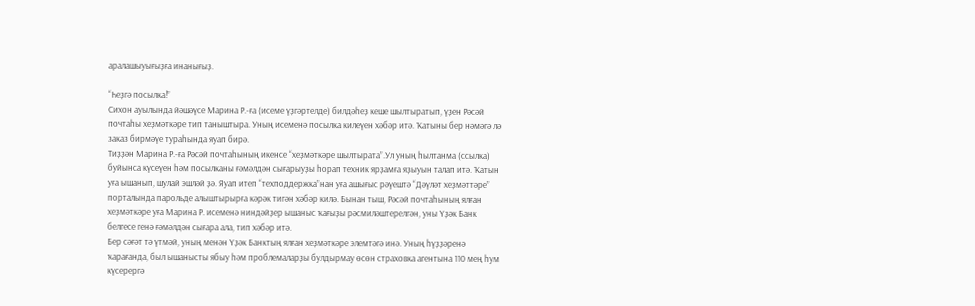аралашыуығыҙға инанығыҙ.

“Һеҙгә посылка!”
Сихон ауылында йәшәүсе Марина Р.-ға (исеме үҙгәртелде) билдәһеҙ кеше шылтыратып, үҙен Рәсәй почтаһы хеҙмәткәре тип таныштыра. Уның исеменә посылка килеүен хәбәр итә. Ҡатыны бер нәмәгә лә заказ бирмәүе тураһында яуап бирә.
Тиҙҙән Марина Р.-ға Рәсәй почтаһының икенсе “хеҙмәткәре шылтырата”.Ул уның һылтанма (ссылка) буйынса күсеүен һәм посылканы ғәмәлдән сығарыуҙы һорап техник ярҙамға яҙыуын талап итә. Ҡатын уға ышанып, шулай эшләй ҙә. Яуап итеп “техподдержка”нан уға ашығыс рәүештә “Дәүләт хеҙмәттәре” порталында парольде алыштырырға кәрәк тигән хәбәр килә. Бынан тыш, Рәсәй почтаһының ялған хеҙмәткәре уға Марина Р. исеменә ниндәйҙер ышаныс ҡағыҙы рәсмиләштерелгән, уны Үҙәк Банк белгесе генә ғәмәлдән сығара ала, тип хәбәр итә.
Бер сәғәт тә үтмәй, уның менән Үҙәк Банктың ялған хеҙмәткәре элемтәгә инә. Уның һүҙҙәренә ҡарағанда, был ышанысты ябыу һәм проблемаларҙы булдырмау өсөн страховка агентына 110 мең һум күсерергә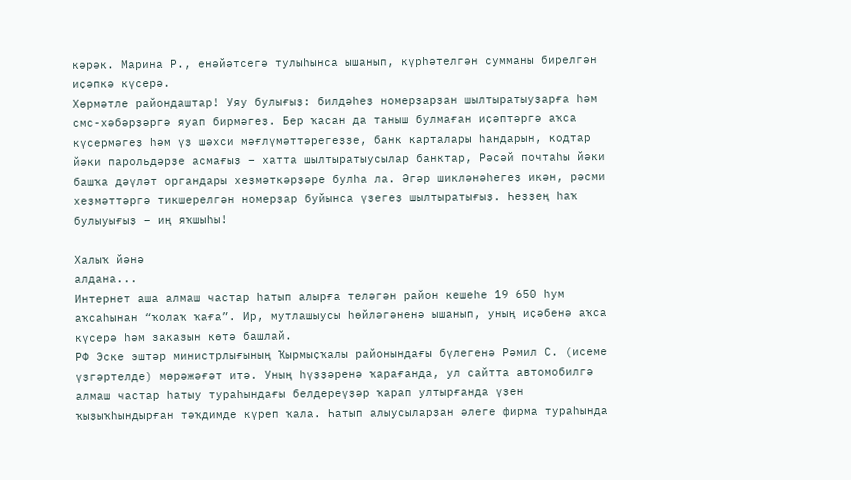кәрәк. Марина Р., енәйәтсегә тулыһынса ышанып, күрһәтелгән сумманы бирелгән иҫәпкә күсерә.
Хөрмәтле райондаштар! Уяу булығыҙ: билдәһеҙ номерҙарҙан шылтыратыуҙарға һәм смс-хәбәрҙәргә яуап бирмәгеҙ. Бер ҡасан да таныш булмаған иҫәптәргә аҡса күсермәгеҙ һәм үҙ шәхси мәғлүмәттәрегеҙҙе, банк карталары һандарын, кодтар йәки парольдәрҙе асмағыҙ – хатта шылтыратыусылар банктар, Рәсәй почтаһы йәки башҡа дәүләт органдары хеҙмәткәрҙәре булһа ла. Әгәр шикләнәһегеҙ икән, рәсми хеҙмәттәргә тикшерелгән номерҙар буйынса үҙегеҙ шылтыратығыҙ. Һеҙҙең һаҡ булыуығыҙ – иң яҡшыһы!

Халыҡ йәнә
алдана...
Интернет аша алмаш частар һатып алырға теләгән район кешеһе 19 650 һум аҡсаһынан “ҡолаҡ ҡаға”. Ир, мутлашыусы һөйләгәненә ышанып, уның иҫәбенә аҡса күсерә һәм заказын көтә башлай.
РФ Эске эштәр министрлығының Ҡырмыҫҡалы районындағы бүлегенә Рәмил С. (исеме үҙгәртелде) мөрәжәғәт итә. Уның һүҙҙәренә ҡарағанда, ул сайтта автомобилгә алмаш частар һатыу тураһындағы белдереүҙәр ҡарап ултырғанда үҙен ҡыҙыҡһындырған тәҡдимде күреп ҡала. Һатып алыусыларҙан әлеге фирма тураһында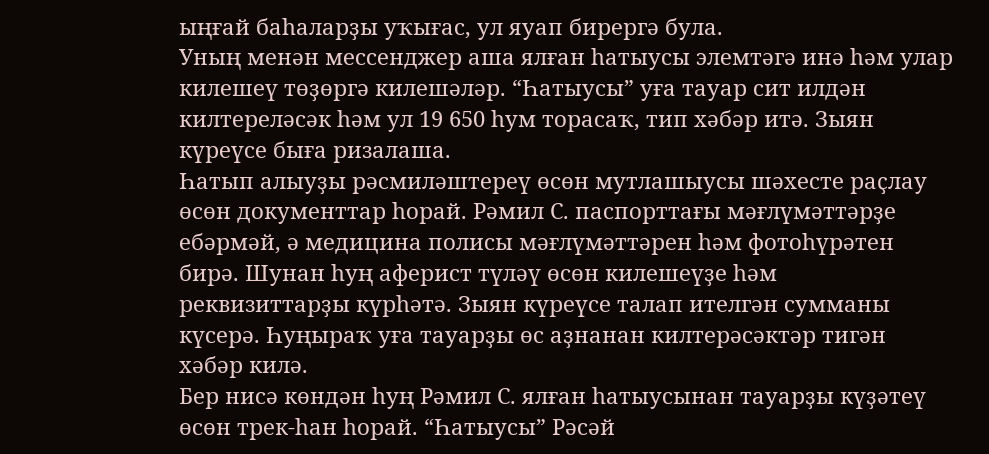ыңғай баһаларҙы уҡығас, ул яуап бирергә була.
Уның менән мессенджер аша ялған һатыусы элемтәгә инә һәм улар килешеү төҙөргә килешәләр. “Һатыусы” уға тауар сит илдән килтереләсәк һәм ул 19 650 һум торасаҡ, тип хәбәр итә. Зыян күреүсе быға ризалаша.
Һатып алыуҙы рәсмиләштереү өсөн мутлашыусы шәхесте раҫлау өсөн документтар һорай. Рәмил С. паспорттағы мәғлүмәттәрҙе ебәрмәй, ә медицина полисы мәғлүмәттәрен һәм фотоһүрәтен бирә. Шунан һуң аферист түләү өсөн килешеүҙе һәм реквизиттарҙы күрһәтә. Зыян күреүсе талап ителгән сумманы күсерә. Һуңыраҡ уға тауарҙы өс аҙнанан килтерәсәктәр тигән хәбәр килә.
Бер нисә көндән һуң Рәмил С. ялған һатыусынан тауарҙы күҙәтеү өсөн трек-һан һорай. “Һатыусы” Рәсәй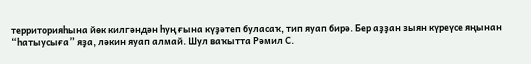территорияһына йөк килгәндән һуң ғына күҙәтеп буласаҡ, тип яуап бирә. Бер аҙҙан зыян күреүсе яңынан “һатыусыға” яҙа, ләкин яуап алмай. Шул ваҡытта Рәмил С.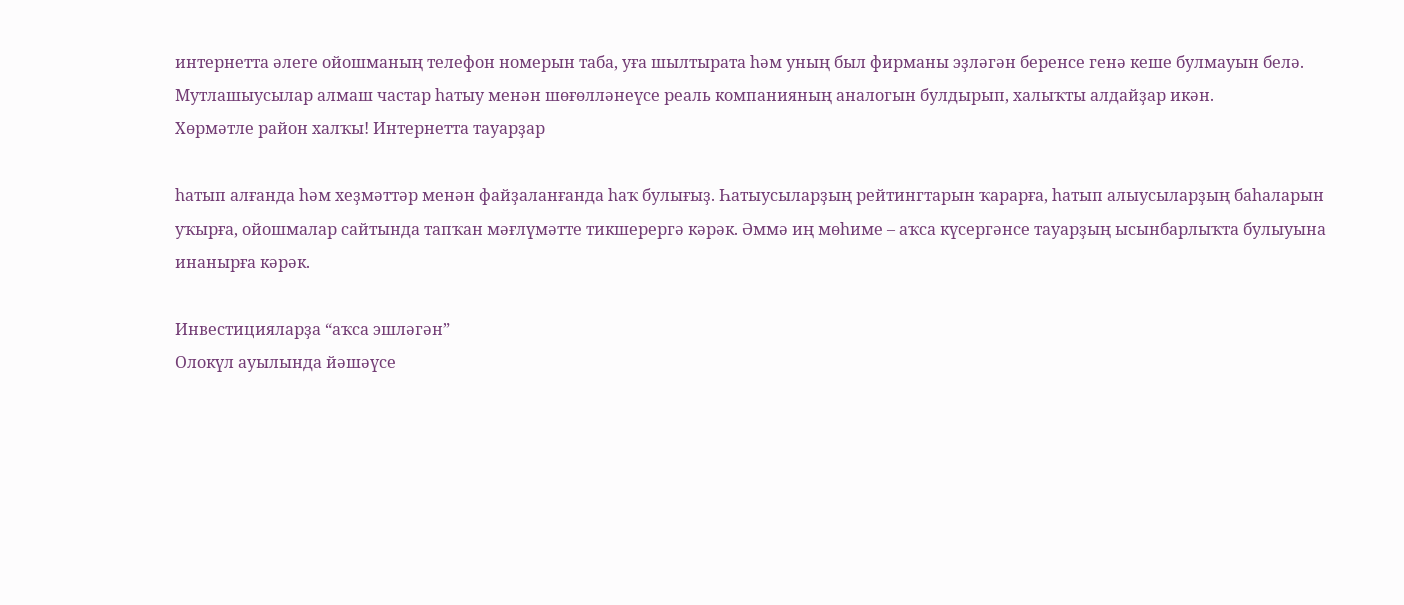интернетта әлеге ойошманың телефон номерын таба, уға шылтырата һәм уның был фирманы эҙләгән беренсе генә кеше булмауын белә. Мутлашыусылар алмаш частар һатыу менән шөғөлләнеүсе реаль компанияның аналогын булдырып, халыҡты алдайҙар икән.
Хөрмәтле район халҡы! Интернетта тауарҙар

һатып алғанда һәм хеҙмәттәр менән файҙаланғанда һаҡ булығыҙ. Һатыусыларҙың рейтингтарын ҡарарға, һатып алыусыларҙың баһаларын уҡырға, ойошмалар сайтында тапҡан мәғлүмәтте тикшерергә кәрәк. Әммә иң мөһиме – аҡса күсергәнсе тауарҙың ысынбарлыҡта булыуына инанырға кәрәк.

Инвестицияларҙа “аҡса эшләгән”
Олокүл ауылында йәшәүсе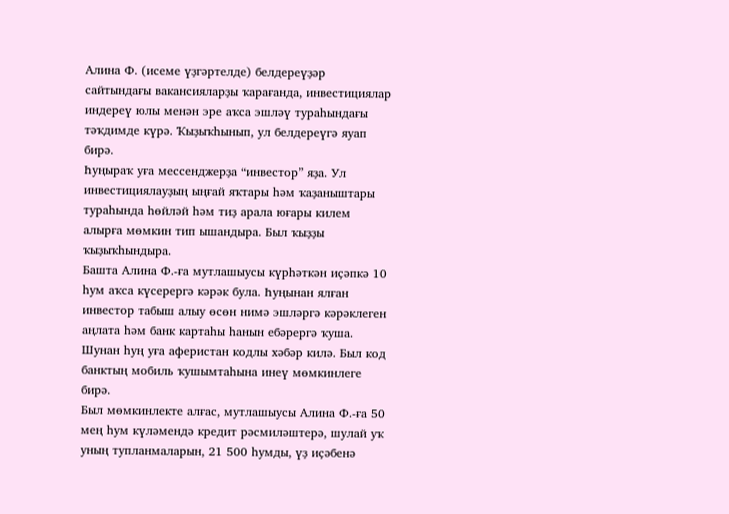Алина Ф. (исеме үҙгәртелде) белдереүҙәр сайтындағы вакансияларҙы ҡарағанда, инвестициялар индереү юлы менән эре аҡса эшләү тураһындағы тәҡдимде күрә. Ҡыҙыҡһынып, ул белдереүгә яуап бирә.
Һуңыраҡ уға мессенджерҙа “инвестор” яҙа. Ул инвестициялауҙың ыңғай яҡтары һәм ҡаҙаныштары тураһында һөйләй һәм тиҙ арала юғары килем алырға мөмкин тип ышандыра. Был ҡыҙҙы ҡыҙыҡһындыра.
Башта Алина Ф.-ға мутлашыусы күрһәткән иҫәпкә 10 һум аҡса күсерергә кәрәк була. Һуңынан ялған инвестор табыш алыу өсөн нимә эшләргә кәрәклеген аңлата һәм банк картаһы һанын ебәрергә ҡуша. Шунан һуң уға аферистан кодлы хәбәр килә. Был код банктың мобиль ҡушымтаһына инеү мөмкинлеге бирә.
Был мөмкинлекте алғас, мутлашыусы Алина Ф.-ға 50 мең һум күләмендә кредит рәсмиләштерә, шулай уҡ уның тупланмаларын, 21 500 һумды, үҙ иҫәбенә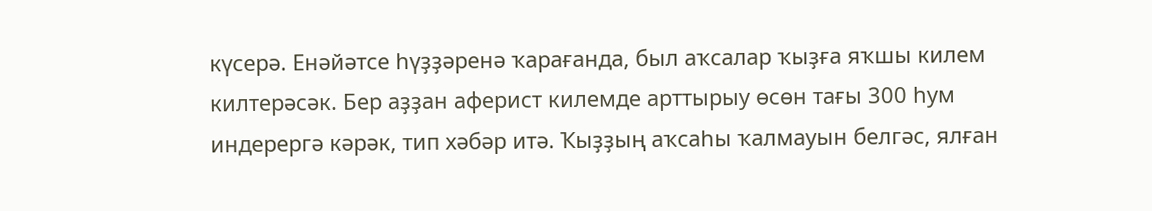күсерә. Енәйәтсе һүҙҙәренә ҡарағанда, был аҡсалар ҡыҙға яҡшы килем килтерәсәк. Бер аҙҙан аферист килемде арттырыу өсөн тағы 300 һум индерергә кәрәк, тип хәбәр итә. Ҡыҙҙың аҡсаһы ҡалмауын белгәс, ялған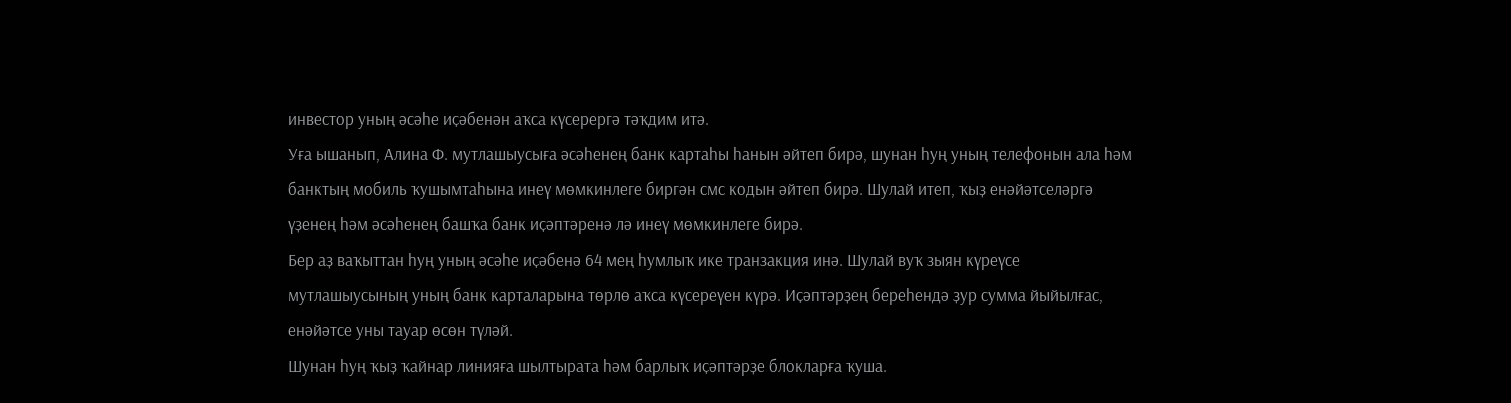инвестор уның әсәһе иҫәбенән аҡса күсерергә тәҡдим итә.
Уға ышанып, Алина Ф. мутлашыусыға әсәһенең банк картаһы һанын әйтеп бирә, шунан һуң уның телефонын ала һәм банктың мобиль ҡушымтаһына инеү мөмкинлеге биргән смс кодын әйтеп бирә. Шулай итеп, ҡыҙ енәйәтселәргә үҙенең һәм әсәһенең башҡа банк иҫәптәренә лә инеү мөмкинлеге бирә.
Бер аҙ ваҡыттан һуң уның әсәһе иҫәбенә 64 мең һумлыҡ ике транзакция инә. Шулай вуҡ зыян күреүсе мутлашыусының уның банк карталарына төрлө аҡса күсереүен күрә. Иҫәптәрҙең береһендә ҙур сумма йыйылғас, енәйәтсе уны тауар өсөн түләй.
Шунан һуң ҡыҙ ҡайнар линияға шылтырата һәм барлыҡ иҫәптәрҙе блокларға ҡуша.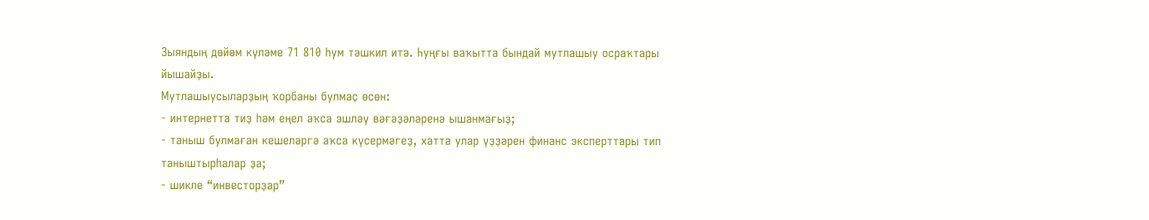Зыяндың дөйөм күләме 71 810 һум тәшкил итә. Һуңғы ваҡытта бындай мутлашыу осраҡтары йышайҙы.
Мутлашыусыларҙың ҡорбаны булмаҫ өсөн:
- интернетта тиҙ һәм еңел аҡса эшләү вәғәҙәләренә ышанмағыҙ;
- таныш булмаған кешеләргә аҡса күсермәгеҙ, хатта улар үҙҙәрен финанс эксперттары тип таныштырһалар ҙа;
- шикле “инвесторҙар”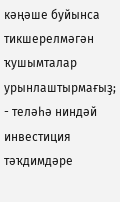кәңәше буйынса тикшерелмәгән ҡушымталар урынлаштырмағыҙ;
- теләһә ниндәй инвестиция тәҡдимдәре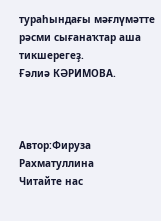тураһындағы мәғлүмәтте рәсми сығанаҡтар аша тикшерегеҙ.
Ғәлиә КӘРИМОВА.



Автор:Фируза Рахматуллина
Читайте нас